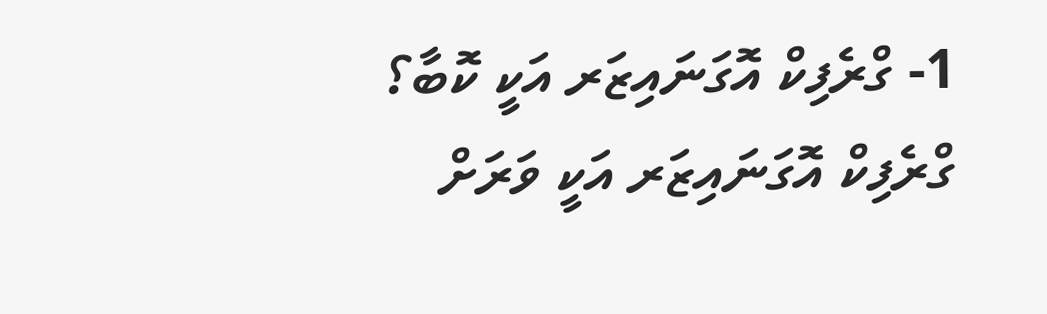1- ގްރެފިކް އޮގަނައިޒަރ އަކީ ކޮބާ؟
ގްރެފިކް އޮގަނައިޒަރ އަކީ ވަރަށް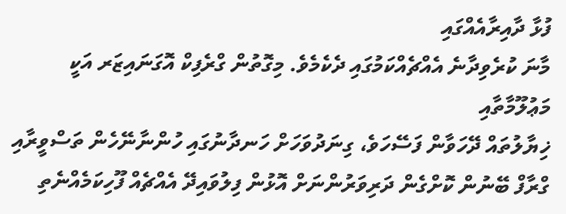ފުޅާ ދާއިރާއެއްގައި
މާނަ ކުރެވިދާނެ އެއްޗެއްކަމުގައި ދެކެމެވެ. މިގޮތުން ގްރެފިކް އޮގަނައިޒަރ އަކީ މަޢުލޫމާތާއި
ޚިޔާލުތައް ދޭހަވާން ފަސޭހަވެ، ގިނަދުވަހަށް ހަނދާނުގައި ހުންނާނޭހެން ތަސްވީރާއި
ގްރާފް ބޭނުން ކޮށްގެން ދަރިވަރުންނަށް އޮޅުން ފިލުވައިދޭ އެއްޗެއް ފޫހިކަމެއްނެތި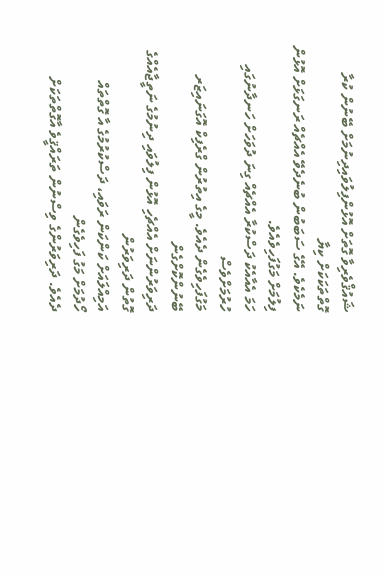ޝައުޤްވެރިވާ ގޮތަށް އޮޅުންފިލުވައިދިނުމަށް ބޭނުން ކުރާ ގޮތްތަކަކަށް ކިޔާ
ނަމެކެވެ. އޭގެ ސަބަބުން ބުނެދެވޭ އެއްޗެއް ރަނގަޅަށް އޮޅުން ފިލުމަށް މަގުފަހިވެއެވެ.
ހަމަ އެއާއެކު ދަސްކުރާ އެއްޗެއް ގިނަ ދުވަހަށް ހަނދާނުގައި ހުރުމަށްވެސް
މަގުފަހިވެގެން ދެއެވެ. މީގެ އިތުރުން ގްރެފިކް އޮގަނައިޒަރ ބޭނުންކޮށްގެން
ދަރިވަރުންނަށް އެއްޗެހި އޮޅުން ފިލުވައި ދިނުމުގެ ނަތީޖާއެއްގެ ގޮތުން ދަރިވަރުން
އަމިއްލައަށް ކަންކަން ރަވައި، ދަސްކުރުމުގެ އާ ގޮތްތައް ހޯދުމަށް މަގު ފަހިވެގެން
ދެއެވެ. ދަރިވަރުންގެ ވިސްނުން ތަރައްޤީވެ އާގޮތްތަކަށް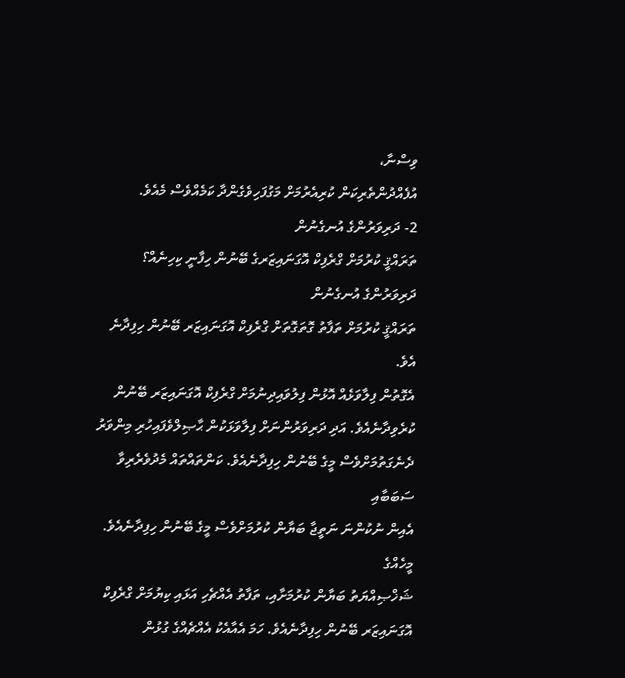ވިސްނާ،
އުފެއްދުންތެރިކަން ކުރިއެރުމަށް މަގުފަހިވެގެންދާ ކަމެއްވެސް މެއެވެ.
2- ދަރިވަރުންގެ އުނގެނުން
ތަރައްޤީ ކުރުމަށް ގްރެފިކް އޮގަނައިޒަރގެ ބޭނުން ހިފާނީ ކިހިނެއް؟
ދަރިވަރުންގެ އުނގެނުން
ތަރައްޤީ ކުރުމަށް ތަފާތު ގޮތަގޮތަށް ގްރެފިކް އޮގަނައިޒަރ ބޭނުން ހިފިދާނެ އެވެ.
އެގޮތުން ފިލާވަޅެއް އޮޅުން ފިލުވައިދިނުމަށް ގްރެފިކް އޮގަނައިޒަރ ބޭނުން
ކުރެވިދާނެއެވެ. އަދި ދަރިވަރުންނަށް ފިލާވަޅަކުން ޙާޞިލްވެފައިހުރި މިންވަރު
ދެނެގަތުމަށްވެސް މީގެ ބޭނުން ހިފިދާނެއެވެ. ކަންތައްތައް މެދުވެރެރިވާ ސަބަބާއި
އެއިން ނުކުންނަ ނަތީޖާ ބަޔާން ކުރުމަށްވެސް މީގެ ބޭނުން ހިފިދާނެއެވެ. މީހެއްގެ
ޝަޚްޞިއްޔަތު ބަޔާން ކުރުމަށާއި، ތަފާތު އެއްޗެހި އަޅައި ކިޔުމަށް ގްރެފިކް
އޮގަނައިޒަރ ބޭނުން ހިފިދާނެއެވެ. ހަމަ އެއާއެކު އެއްޗެއްގެ ގުޅުން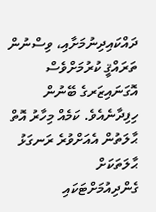ދައްކައިދިނުމަށާއި، ވިސްނުން ތަރައްޤީ ކުރުމަށްވެސް އޮގަނައިޒަރގެ ބޭނުން
ހިފިދާނެއެވެ. ކަމެއް މިހާރު އޮތް ޙާލަތުން އެއަށްވުރެ ރަނގަޅު ޙާލަތަކަށް
ގެންދިއުމަށްޓަކައި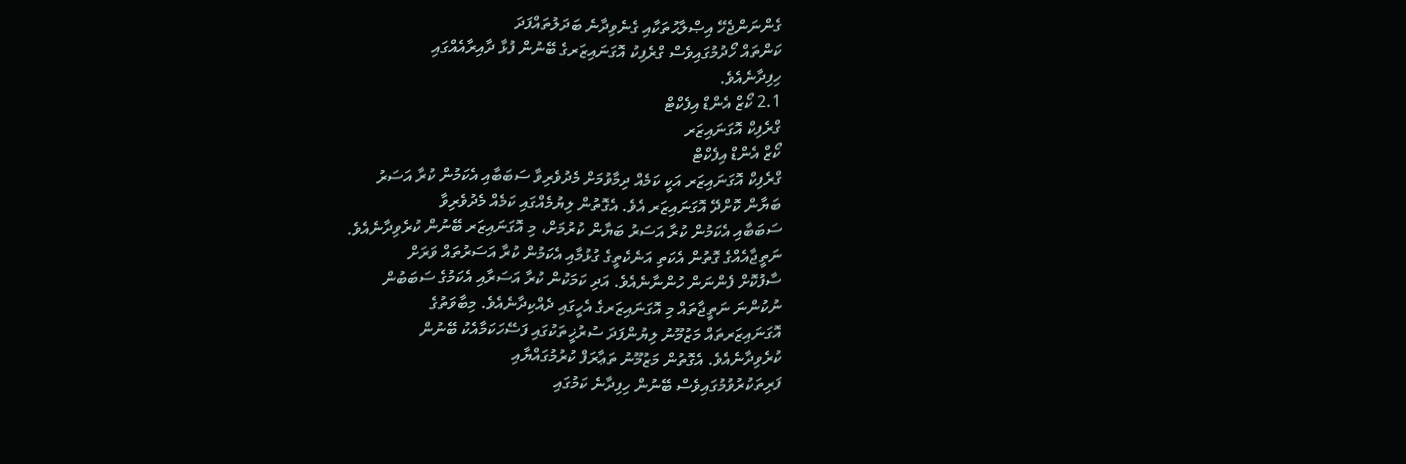ގެންނަންޖެހޭ އިޞްލާޙުތަކާއި ގެނެވިދާނެ ބަދަލުތައްފަދަ
ކަންތައް ހޯދުމުގައިވެސް ގްރެފިކު އޮގަނައިޒަރގެ ބޭނުން ފުޅާ ދާއިރާއެއްގައި
ހިފިދާނެއެވެ.
2.1 ކޯޒް އެންޑް އިފެކްޓް
ގްރެފިކް އޮގަނައިޒަރ
ކޯޒް އެންޑް އިފެކްޓް
ގްރެފިކް އޮގަނައިޒަރ އަކީ ކަމެއް ދިމާވުމަށް މެދުވެރިވާ ސަބަބާއި އެކަމުން ކުރާ އަސަރު
ބަޔާން ކޮށްދޭ އޮގަނައިޒަރ އެވެ. އެގޮތުން ލިޔުމެއްގައި ކަމެއް މެދުވެރިވާ
ސަބަބާއި އެކަމުން ކުރާ އަސަރު ބަޔާން ކުރުމަށް، މި އޮގަނައިޒަރ ބޭނުން ކުރެވިދާނެއެވެ.
ނަތީޖާއެއްގެ ގޮތުން އެކަތި އަނެކެތީގެ ގުޅުމާއި އެކަމުން ކުރާ އަސަރުތައް ވަރަށް
ސާފުކޮށް ފެންނަން ހުންނާނެއެވެ. އަދި ކަމަކުން ކުރާ އަސަރާއި އެކަމުގެ ސަބަބުން
ނުކުންނަ ނަތީޖާތައް މި އޮގަނައިޒަރގެ އެހީގައި ދެއްކިދާނެއެވެ. މިބާވަތުގެ
އޮގަނައިޒަރތައް މަޒުމޫނު ލިޔުންފަދަ ސުރުޚީތަކުގައި ފަސޭހަކަމާއެކު ބޭނުން
ކުރެވިދާނެއެވެ. އެގޮތުން މަޒުމޫނު ތަޢާރަފް ކުރުމުގައްޔާއި
ފަރިތަކުރުވުމުގައިވެސް ބޭނުން ހިފިދާނެ ކަމުގައި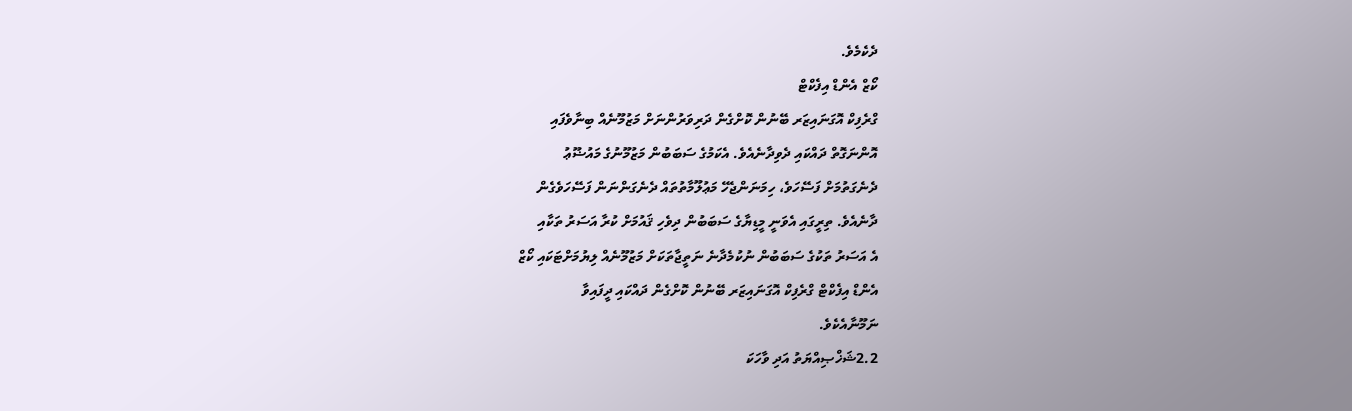ދެކެމެވެ.
ކޯޒް އެންޑް އިފެކްޓް
ގްރެފިކް އޮގަނައިޒަރ ބޭނުން ކޮށްގެން ދަރިވަރުންނަށް މަޒުމޫނެއް ބިނާވެފައި
އޮންނަގޮތް ދައްކައި ދެވިދާނެއެވެ. އެކަމުގެ ސަބަބުން މަޒުމޫނުގެ މައުޟޫޢު
ދެނެގަތުމަށް ފަސޭހަވެ، ހިމަނަންޖެހޭ މަޢުލޫމާތުތައް ދެނެގަންނަން ފަސޭހަވެގެން
ދާނެއެވެ. ތިރީގައި އެވަނީ މީޑިޔާގެ ސަބަބުން ދިވެހި ޤައުމަށް ކުރާ އަސަރު ތަކާއި
އެ އަސަރު ތަކުގެ ސަބަބުން ނުކުމެދާނެ ނަތީޖާތަކަށް މަޒުމޫނެއް ލިޔުމަށްޓަކައި ކޯޒް
އެންޑް އިފެކްޓް ގްރެފިކް އޮގަނައިޒަރ ބޭނުން ކޮށްގެން ދައްކައި ދީފައިވާ
ނަމޫނާއެކެވެ.
2.2ޝަޚްޞިއްޔަތު އަދި ވާހަކަ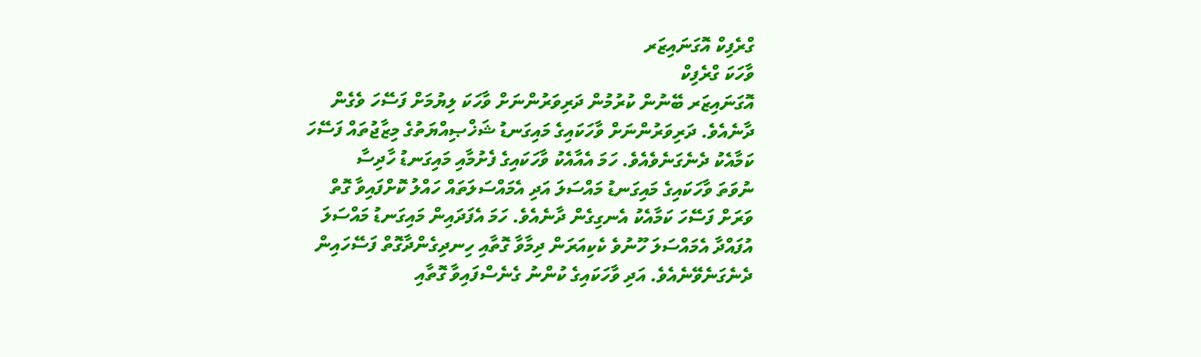ގްރެފިކް އޮގަނައިޒަރ
ވާހަކަ ގްރެފިކް
އޮގަނައިޒަރ ބޭނުން ކުރުމުން ދަރިވަރުންނަށް ވާހަކަ ލިޔުމަށް ފަސޭހަ ވެގެން
ދާނެއެވެ. ދަރިވަރުންނަށް ވާހަކައިގެ މައިގަނޑު ޝަޚްޞިއްޔަތުގެ މިޒާޖުތައް ފަސޭހަ
ކަމާއެކު ދެނެގަނެވެއެވެ. ހަމަ އެއާއެކު ވާހަކައިގެ ފެށުމާއި މައިގަނޑު ހާދިސާ
ނުވަތަ ވާހަކައިގެ މައިގަނޑު މައްސަލަ އަދި އެމައްސަލަތައް ހައްލު ކޮށްފައިވާ ގޮތް
ވަރަށް ފަސޭހަ ކަމާއެކު އެނގިގެން ދާނެއެވެ. ހަމަ އެފަދައިން މައިގަނޑު މައްސަލަ
އުފައްދާ އެމައްސަލަ ހޫނުވެ ކެކިއަރަން ދިމާވާ ގޮތާއި ހިނދިގެންދާގޮތް ފަސޭހައިން
ދެނެގަނެވޭނެއެވެ. އަދި ވާހަކައިގެ ކުންނު ގެނެސްފައިވާ ގޮތާއި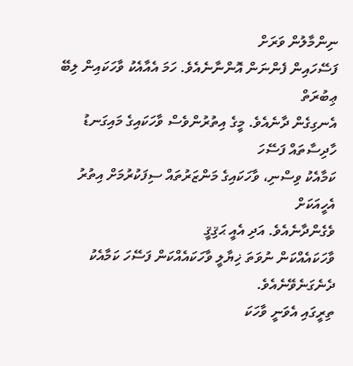ނިންމާލުން ވަރަށް
ފަސޭހައިން ފެންނަން އޮންނާނެއެވެ. ހަމަ އެއާއެކު ވާހަކައިން ލިބޭ ޢިބުރަތް
އެނގިގެން ދާނެއެވެ. މީގެ އިތުރުންވެސް ވާހަކައިގެ މައިގަނޑު ހާދިސާތައް ފަސޭހަ
ކަމާއެކު ވިސްނި، ވާހަކައިގެ މަންޒަރުތައް ސިފަކުރުމަށް އިތުރު އެހީއަކަށް
ވެގެންދާނެއެވެ. އަދި އެއީ ޙަޤިޤީ
ވާހަކައެއްކަން ނުވަތަ ޚިޔާލީ ވާހަކައެއްކަން ފަސޭހަ ކަމާއެކު ދެނެގަނެވޭނެއެވެ.
ތިރީގައި އެވަނީ ވާހަކަ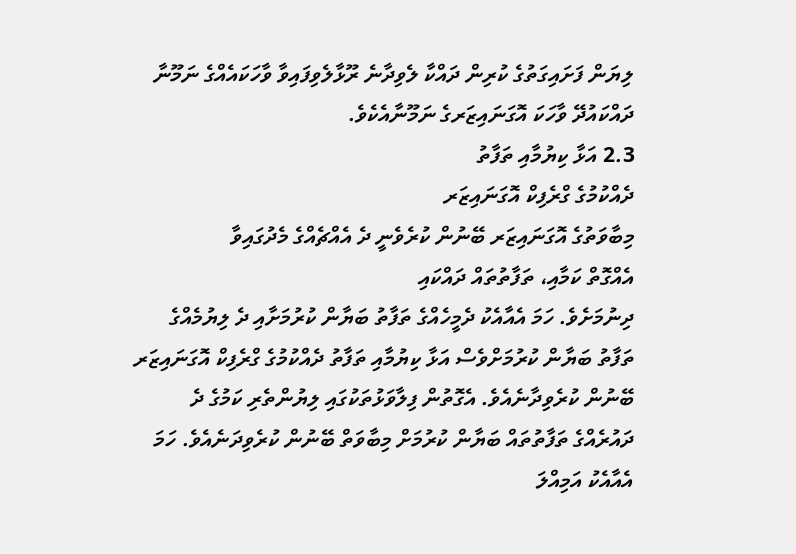ލިޔަން ފަށައިގަތުގެ ކުރިން ދައްކާ ލެވިދާނެ ރޫޅާލެވިފައިވާ ވާހަކައެއްގެ ނަމޫނާ
ދައްކައުދޭ ވާހަކަ އޮގަނައިޒަރގެ ނަމޫނާއެކެވެ.
2.3 އަޅާ ކިޔުމާއި ތަފާތު
ދެއްކުމުގެ ގްރެފިކް އޮގަނައިޒަރ
މިބާވަތުގެ އޮގަނައިޒަރ ބޭނުން ކުރެވެނީ ދެ އެއްޗެއްގެ މެދުގައިވާ
އެއްގޮތް ކަމާއި، ތަފާތުތައް ދައްކައި
ދިނުމަށެވެ. ހަމަ އެއާއެކު ދެމީހެއްގެ ތަފާތު ބަޔާން ކުރުމަށާއި ދެ ލިޔުމެއްގެ
ތަފާތު ބަޔާން ކުރުމަށްވެސް އަޅާ ކިޔުމާއި ތަފާތު ދެއްކުމުގެ ގްރެފިކް އޮގަނައިޒަރ
ބޭނުން ކުރެވިދާނެއެވެ. އެގޮތުން ފިލާވަޅުތަކުގައި ލިޔުންތެރި ކަމުގެ ދެ
ދައުރެއްގެ ތަފާތުތައް ބަޔާން ކުރުމަށް މިބާވަތް ބޭނުން ކުރެވިދަނެއެވެ. ހަމަ
އެއާއެކު އަމިއްލަ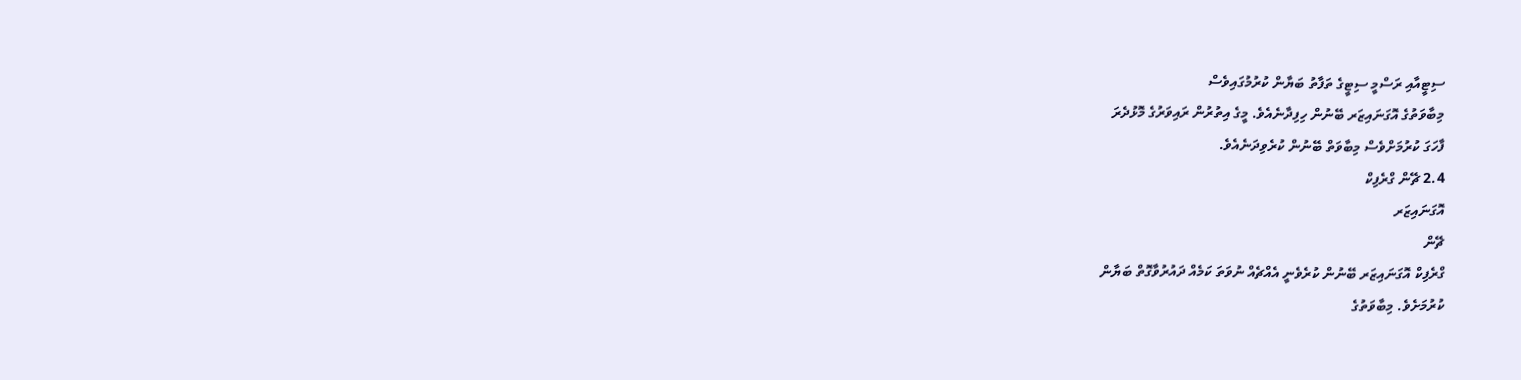ސިޓީއާއި ރަސްމީ ސިޓީގެ ތަފާތު ބަޔާން ކުރުމުގައިވެސް
މިބާވަތުގެ އޮގަނައިޒަރ ބޭނުން ހިފިދާނެއެވެ. މީގެ އިތުރުން ރައިވަރުގެ މޮޅުދެރަ
ފާހަގަ ކުރުމަށްވެސް މިބާވަތް ބޭނުން ކުރެވިދަނެއެވެ.
2.4 ޗޭން ގްރެފިކް
އޮގަނައިޒަރ
ޗޭން
ގްރެފިކް އޮގަނައިޒަރ ބޭނުން ކުރެވެނީ އެއްޗެއް ނުވަތަ ކަމެއް ދައުރުވާގޮތް ބަޔާން
ކުރުމަށެވެ. މިބާވަތުގެ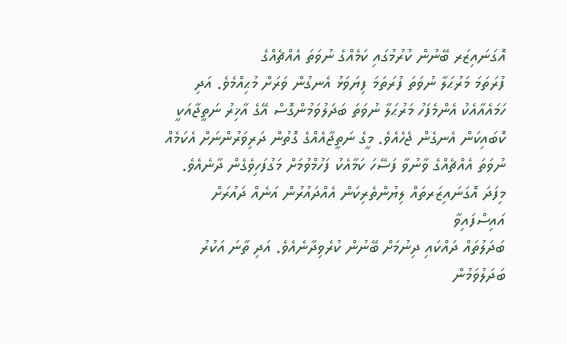އޮގަނައިޒަރ ބޭނުން ކުރުމުގައި ކަމެއްގެ ނުވަތަ އެއްޗެއްގެ
ފުރަތަމަ މަރުޙަލާ ނުވަތަ ފުރަތަމަ ފިޔަވަޅު އެނގުން ވަރަށް މުޙިއްމެވެ. އަދި
ހަމައެއާއެކު އެންމެފަހު މަރުޙަލާ ނުވަތަ ބަދަލުވަމުންގޮސް އޭގެ އާޚިރު ނަތީޖާއަކީ
ކޮބައިކަން އެނގެން ޖެހެއެވެ. މީގެ ނަތީޖާއެއްގެ ގޮތުން ދަރިވަރުންނަށް އެކަމެއް
ނުވަތަ އެއްޗެއްގެ ވާނުވާ ފަސޭހަ ކަމާއެކު ފަހުމްވުމަށް މަގުފަހިވެގެން ދާނެއެވެ.
މިފަދަ އޮގަނައިޒަރތައް ލިޔުންތެރިކަން އެއްދައުރުން އަނެއް ދައުރަށް އައިސްފައިވާ
ބަދަލުތައް ދައްކައި ދިނުމަށް ބޭނުން ކުރެވިދާނެއެވެ. އަދި ތާނަ އަކުރު
ބަދަލުވަމުން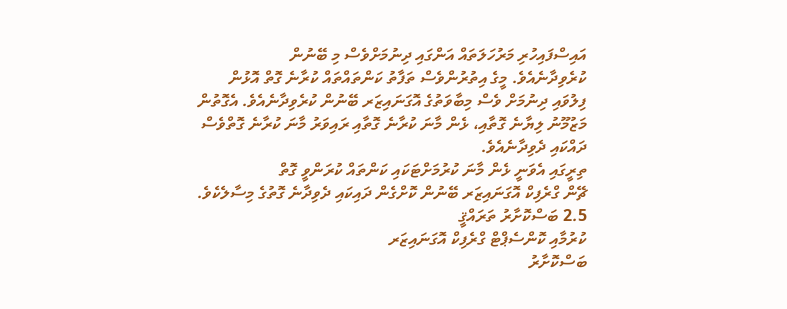އައިސްފައިހުރި މަރުހަލަތައް އަންގައި ދިނުމަށްވެސް މި ބޭނުން
ކުރެވިދާނެއެވެ. މީގެ އިތުރުންވެސް ތަފާތު ކަންތައްތައް ކުރާނެ ގޮތް އޮޅުން
ފިލުވައި ދިނުމަށް ވެސް މިބާވަތުގެ އޮގަނައިޒަރ ބޭނުން ކުރެވިދާނެއެވެ. އެގޮތުން
މަޒުމޫނު ލިޔާނެ ގޮތާއި، ޅެން މާނަ ކުރާނެ ގޮތާއި ރައިވަރު މާނަ ކުރާނެ ގޮތްވެސް
ދައްކައި ދެވިދާނެއެވެ.
ތިރީގައި އެވަނީ ޅެން މާނަ ކުރުމަށްޓަކައި ކަންތައް ކުރަންވީ ގޮތް
ޗޭން ގްރެފިކް އޮގަނައިޒަރ ބޭނުން ކޮށްގެން ދައިކައި ދެވިދާނެ ގޮތުގެ މިސާލެކެވެ.
2.5 ބަސްކޮށާރު ތަރައްޤީ
ކުރުމާއި ކޮންސެޕްޓް ގްރެފިކް އޮގަނައިޒަރ
ބަސްކޮށާރު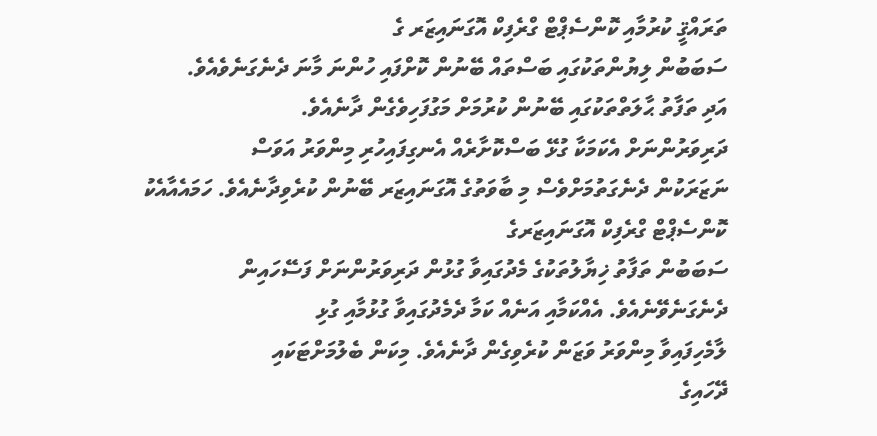ތަރައްޤީ ކުރުމާއި ކޮންސެޕްޓް ގްރެފިކް އޮގަނައިޒަރ ގެ
ސަބަބުން ލިޔުންތަކުގައި ބަސްތައް ބޭނުން ކޮށްފައި ހުންނަ މާނަ ދެނެގަނެވެއެވެ.
އަދި ތަފާތު ޙާލަތްތަކުގައި ބޭނުން ކުރުމަށް މަގުފަހިވެގެން ދާނެއެވެ.
ދަރިވަރުންނަށް އެކަމަކާ ގުޅޭ ބަސްކޮށާރެއް އެނގިފައިހުރި މިންވަރު އަވަސް
ނަޒަރަކުން ދެނެގަތުމަށްވެސް މި ބާވަތުގެ އޮގަނައިޒަރ ބޭނުން ކުރެވިދާނެއެވެ. ހަމައެއާއެކު ކޮންސެޕްޓް ގްރެފިކް އޮގަނައިޒަރގެ
ސަބަބުން ތަފާތު ޚިޔާލުތަކުގެ މެދުގައިވާ ގުޅުން ދަރިވަރުންނަށް ފަސޭހައިން
ދެނެގަނެވޭނެއެވެ. އެއްކަމާއި އަނެއް ކަމާ ދެމެދުގައިވާ ގުޅުމާއި ގުޅި
ލާމެހިފައިވާ މިންވަރު ވަޒަން ކުރެވިގެން ދާނެއެވެ. މިކަން ބެލުމަށްޓަކައި
ދޭހައިގެ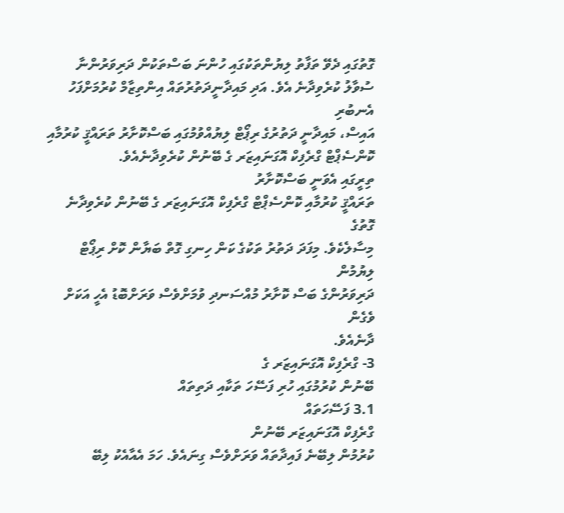ގޮތުގައި ދެވޭ ތަފާތު ލިޔުންތަކުގައި ހުންނަ ބަސްތަކުން ދަރިވަރުންނާ
ސުވާލު ކުރެވިދާނެ އެވެ. އަދި މައިދާނީދަތުރުތައް އިންތިޒާމް ކުރުމަށްފަހު އެނބުރި
އައިސް، މައިދާނީ ދަތުރުގެ ރިޕޯޓް ލިޔުއްވުމުގައި ބަސްކޮށާރު ތަރައްޤީ ކުރުމާއި
ކޮންސެޕްޓް ގްރެފިކް އޮގަނައިޒަރ ގެ ބޭނުން ކުރެވިދާނެއެވެ.
ތިރީގައި އެވަނީ ބަސްކޮށާރު
ތަރައްޤީ ކުރުމާއި ކޮންސެޕްޓް ގްރެފިކް އޮގަނައިޒަރ ގެ ބޭނުން ކުރެވިދާނެ ގޮތުގެ
މިސާލެކެވެ. މިފަދަ ދަތުރު ތަކުގެ ކަން ހިނގި ގޮތް ބަޔާން ކޮށް ރިޕޯޓް ލިޔުމުން
ދަރިވަރުންގެ ބަސް ކޮށާރު މުއްސަނދި ވުމަށްވެސް ވަރަށްބޮޑު އެހީ އަކަށް ވެގެން
ދާނެއެވެ.
3- ގްރެފިކް އޮގަނައިޒަރ ގެ
ބޭނުން ކުރުމުގައި ހުރި ފަސޭހަ ތަކާއި ދަތިތައް
3.1 ފަސޭހަތައް
ގްރެފިކް އޮގަނައިޒަރ ބޭނުން
ކުރުމުން ލިބޭނެ ފައިދާތައް ވަރަށްވެސް ގިނައެވެ. ހަމަ އެއާއެކު ލިބޭ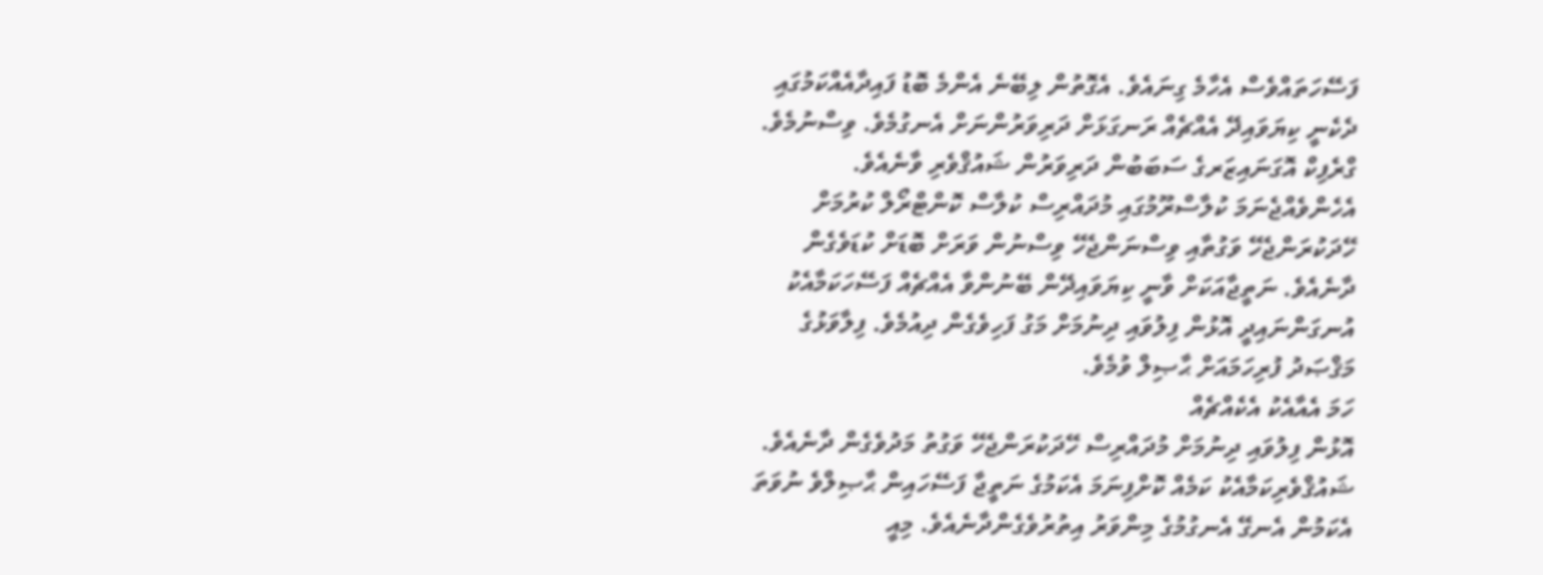ފަސޭހަތައްވެސް އެހާމެ ގިނައެވެ. އެގޮތުން ލިބޭނެ އެންމެ ބޮޑު ފައިދާއެއްކަމުގައި
ދެކެނީ ކިޔަވައިދޭ އެއްޗެއް ރަނގަޅަށް ދަރިވަރުންނަށް އެނގުމެވެ. ވިސްނުމެވެ.
ގްރެފިކް އޮގަނައިޒަރގެ ސަބަބުން ދަރިވަރުން ޝައުޤްވެރި ވާނެއެވެ.
އެހެންވެއްޖެނަމަ ކުލާސްރޫމުގައި މުދައްރިސް ކުލާސް ކޮންޓްރޯލް ކުރުމަށް
ހޭދަކުރަންޖެހޭ ވަގުތާއި ވިސްނަންޖެހޭ ވިސްނުން ވަރަށް ބޮޑަށް ކުޑަވެގެން
ދާނެއެވެ. ނަތީޖާއަކަށް ވާނީ ކިޔަވައިދޭން ބޭނުންވާ އެއްޗެއް ފަސޭހަކަމާއެކު
އުނގަންނައިދީ އޮޅުން ފިލުވައި ދިނުމަށް މަގު ފަހިވެގެން ދިއުމެވެ. ފިލާވަޅުގެ
މަޤްޞަދު ފުރިހަމައަށް ޙާޞިލް ވުމެވެ.
ހަމަ އެއާއެކު އެކެއްޗެއް
އޮޅުން ފިލުވައި ދިނުމަށް މުދައްރިސް ހޭދަކުރަންޖެހޭ ވަގުތު މަދުވެގެން ދާނެއެވެ.
ޝައުޤްވެރިކަމާއެކު ކަމެއް ކޮށްފިނަމަ އެކަމުގެ ނަތީޖާ ފަސޭހައިން ޙާޞިލްވެ ނުވަތަ
އެކަމުން އެނގޭ އެނގުމުގެ މިންވަރު އިތުރުވެގެންދާނެއެވެ. މިއީ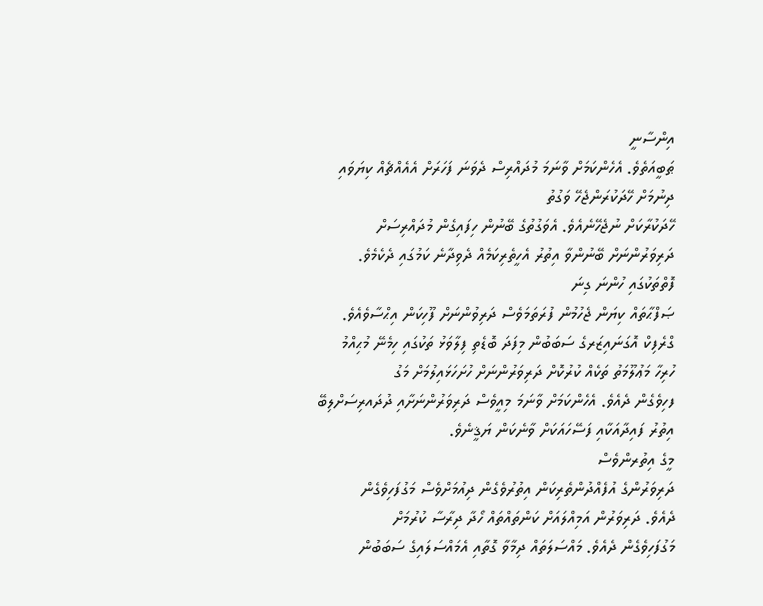އިންސާނީ
ޠަބީއަތެވެ. އެހެންކަމަށް ވާނަމަ މުދައްރިސް ދެވަނަ ފަހަރަށް އެއެއްޗެއް ކިޔަވައި
ދިނުމަށް ހޭދަކުރަންޖެހޭ ވަގުތު
ހޭދަކުރާކަށް ނުޖެހޭނެއެވެ. އެވަގުތުގެ ބޭނުން ހިފައިގެން މުދައްރިސަށް
ދަރިވަރުންނަށް ބޭނުންވާ އިތުރު އެހީތެރިކަމެއް ދެވިދާނެ ކަމުގައި ދެކެމެވެ.
ފޮތްތަކުގައި ހުންނަ ގިނަ
ޞަފްޙާތައް ކިޔަން ޖެހުމުން ފުރަތަމަވެސް ދަރިވުންނަށް ފޫހިކަން އިޙްސާވެއެވެ.
ގްރެފިކް އޮގަނައިޒަރގެ ސަބަބުން މިފަދަ ބޮޑެތި ފިލާވަޅު ތަކުގައި ހިމެނޭ މުޙިއްމު
ހުރިހާ މަޢުލޫމަތު ތަކެއް ކުރުކޮށް ދަރިވަރުންނަށް ހުށަހަޅައިލުމަށް މަގު
ފހިވެގެން ދެއެވެ. އެހެންކަމަށް ވާނަމަ މިއީވެސް ދަރިވަރުންނަށާއި ދުދައރިސަށްލިބޭ
އިތުރު ފައިދާއަކާއި ފަސޭހައަކަށް ވާނެކަން ޔަޤީނެވެ.
މީގެ އިތުރންވެސް
ދަރިވަރުންގެ އުފެއްދުންތެރިކަން އިތުރުވެގެން ދިއުމަށްވެސް މަގުފަހިވެގެން
ދެއެވެ. ދަރިވަރުން އަމިއްލައަށް ކަންތައްތައް ހޯދާ ދިރާސާ ކުރުމަށް
މަގުފަހިވެގެން ދެއެވެ. މައްސަލަތައް ދިމާވާ ގޮތާއި އެމައްސަލައިގެ ސަބަބުން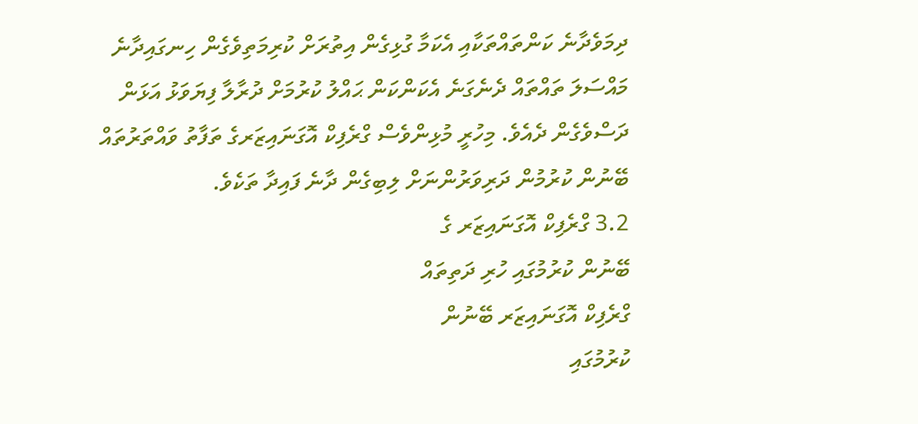ދިމަވެދާނެ ކަންތައްތަކާއި އެކަމާ ގުޅިގެން އިތުރަށް ކުރިމަތިވެގެން ހިނގައިދާނެ
މައްސަލަ ތައްތައް ދެނެގަނެ އެކަންކަން ޙައްލު ކުރުމަށް ދުރާލާ ފިޔަވަޅު އަޅަން
ދަސްވެގެން ދެއެވެ. މިހުރީ މުޅިންވެސް ގްރެފިކް އޮގަނައިޒަރގެ ތަފާތު ވައްތަރުތައް
ބޭނުން ކުރުމުން ދަރިވަރުންނަށް ލިބިގެން ދާނެ ފައިދާ ތަކެވެ.
3.2 ގްރެފިކް އޮގަނައިޒަރ ގެ
ބޭނުން ކުރުމުގައި ހުރި ދަތިތައް
ގްރެފިކް އޮގަނައިޒަރ ބޭނުން
ކުރުމުގައި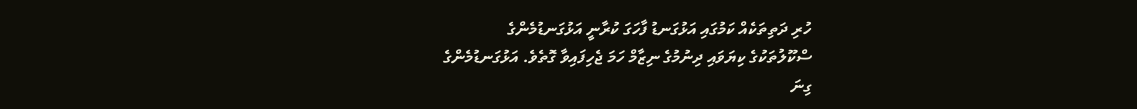ހުރި ދަތިތަކެއް ކަމުގައި އަޅުގަނޑު ފާހަގަ ކުރާނީ އަޅުގަނޑުމެންގެ
ސްކޫލުތަކުގެ ކިޔަވައި ދިނުމުގެ ނިޒާމް ހަމަ ޖެހިފައިވާ ގޮތެވެ. އަޅުގަނޑުމެންގެ
ގިނަ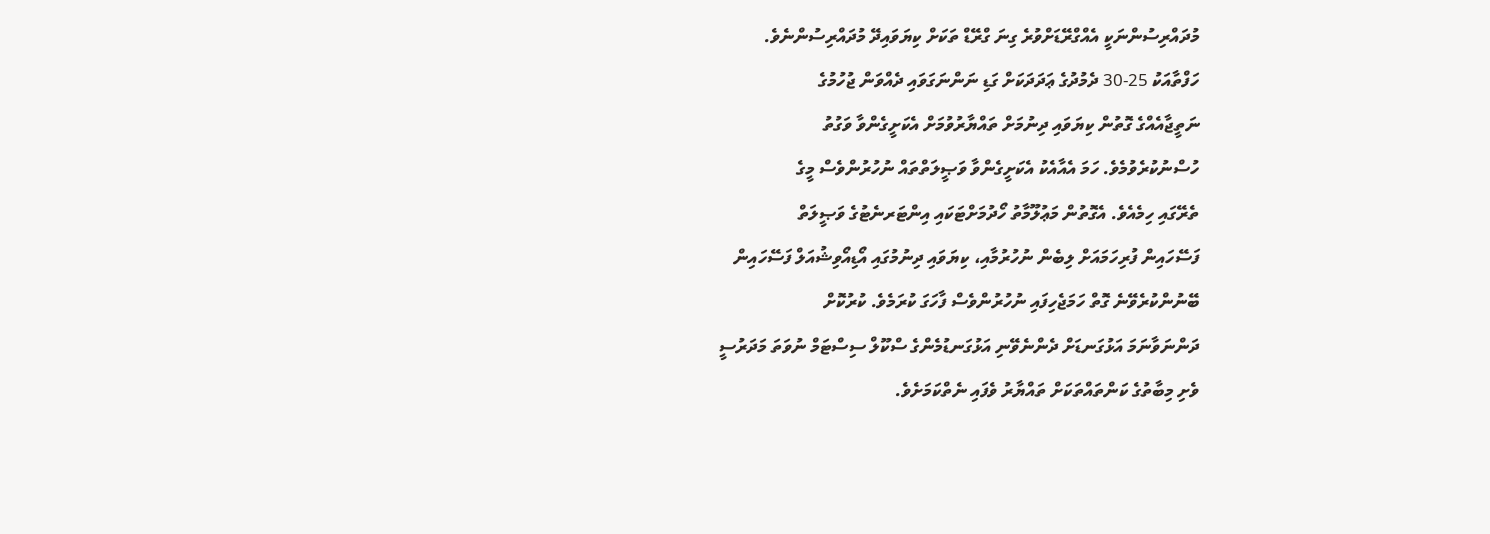މުދައްރިސުންނަކީ އެއްގްރޭޑަށްވުރެ ގިނަ ގްރޭޑް ތަކަށް ކިޔަވައިދޭ މުދައްރިސުންނެވެ.
ހަފްތާއަކު 25-30 ދެމުދުގެ ޢަދަދަކަށް ގަޑި ނަންނަގަވައި ދެއްވަން ޖުހުމުގެ
ނަތީޖާއެއްގެ ގޮތުން ކިޔަވައި ދިނުމަށް ތައްޔާރުވުމަށް އެކަށީގެންވާ ވަގުތު
ހުސްނުކުރެވުމެވެ. ހަމަ އެއާއެކު އެކަށީގެންވާ ވަޞީލަތްތައް ނުހުރުންވެސް މީގެ
ތެރޭގައި ހިމެއެވެ. އެގޮތުން މަޢުލޫމާތު ހޯދުމަށްޓަކައި އިންޓަރނެޓުގެ ވަޞީލަތް
ފަސޭހައިން ފުރިހަމައަށް ލިބެން ނުހުރުމާއި، ކިޔަވައި ދިނުމުގައި އޯޑިއޯވިޝުއަލް ފަސޭހައިން
ބޭނުންކުރެވޭނެ ގޮތް ހަމަޖެހިފައި ނުހުރުންވެސް ފާހަގަ ކުރަމެވެ. ކުރުކޮށް
ދަންނަވާނަމަ އަޅުގަނޑަށް ދެންނެވޭނި އަޅުގަނޑުމެންގެ ސްކޫލް ސިސްޓަމް ނުވަތަ މަދަރުސީ
ވެށި މިބާތުގެ ކަންތައްތަކަށް ތައްޔާރު ވެފައި ނެތްކަމަށެވެ.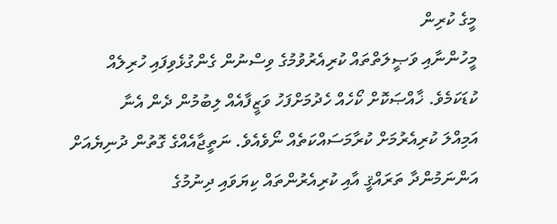މީގެ ކުރިން
މީހުންނާއި ވަޞީލަތްތައް ކުރިއެރުވުމުގެ ވިސްނުން ގެންގުޅެވިފައި ހުރިލެއް
ކުޑަކަމެވެ. ޚާއްޞަކޮށް ކޯހެއް ހެދުމަށްފަހު ވަޒީފާއެއް ލިބުމުން ދެން އެނާ
އަމިއްލަ ކުރިއެރުމަށް ކުރާމަސައްކަތެއް ނޯވެއެވެ. ނަތީޖާއެއްގެ ގޮތުން ދުނިޔެއަށް
އަންނަމުންދާ ތަރައްޤީ އާއި ކުރިއެރުންތައް ކިޔަވައި ދިނުމުގެ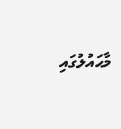މާޙައުލުގައި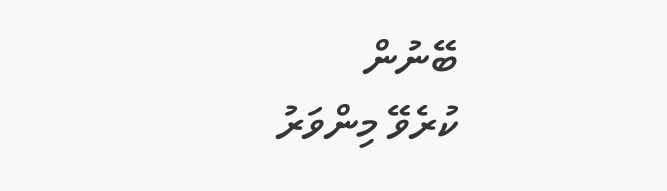ބޭނުން
ކުރެވޭ މިންވަރު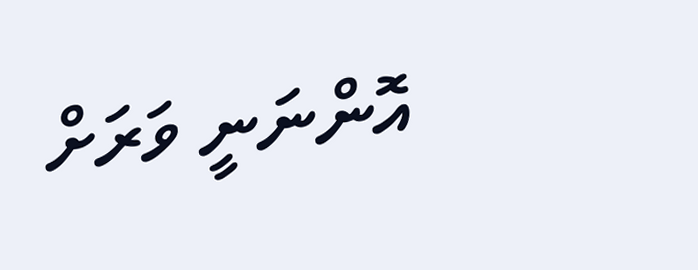އޮންނަނީ ވަރަށް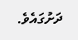ދަށުގައެވެ.